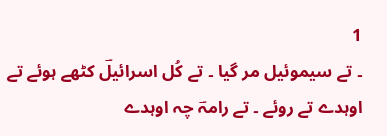1
۔ تے سیموئیل مر گیا ۔ تے کُل اسرائیلؔ کٹھے ہوئے تے اوہدے تے روئے ۔ تے رامہؔ چہ اوہدے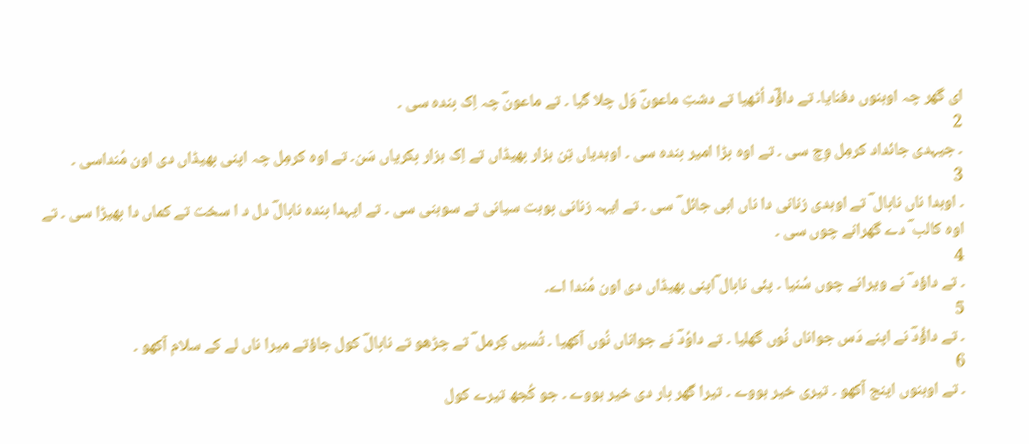ای گھر چہ اوہنوں دفنایا۔ تے داؤُؔد اُٹھیا تے دشتِ ماعونؔ وَل چلا گیا ۔ تے ماعونؔ چہ اِک بندہ سی ۔
2
۔ جیہدی جائداد کرمِل وِچ سی ۔ تے اوہ بڑا امیر بندہ سی ۔ اوہدیاں تِن ہزار بھیڈاں تے اِک ہزار بکریاں سَن۔ تے اوہ کرمِل چہ اپنی بھیڈاں دی اون مُنداسی ۔
3
۔ اوہدا ناں نابال ؔ تے اوہدی زنانی دا ناں ابی جائل ؔ سی ۔ تے ایہہ زنانی بوہت سیانی تے سوہنی سی ۔ تے ایہدا بندہ نابالؔ دل د ا سخت تے کماں دا بھیڑا سی ۔ تے اوہ کالب ؔ دے گھرانے چوں سی ۔
4
۔ تے داؤد ؔ نے ویرانے چوں سُنیا ۔ پئی نابال ؔاپنی بھیڈاں دی اون مُندا اے۔
5
۔ تے داؤُدؔ نے اپنے دَس جواناں نُوں گھلیا ۔ تے داوُدؔ نے جواناں نُوں آکھیا ۔ تُسیں کِرمل ؔ تے چڑھو تے نابالؔ کول جاؤتے میرا ناں لے کے سلام آکھو ۔
6
۔ تے اوہنوں اینج آکھو ۔ تیری خیر ہووے ۔ تیرا گھر بار دی خیر ہووے ۔ جو کُجھ تیرے کول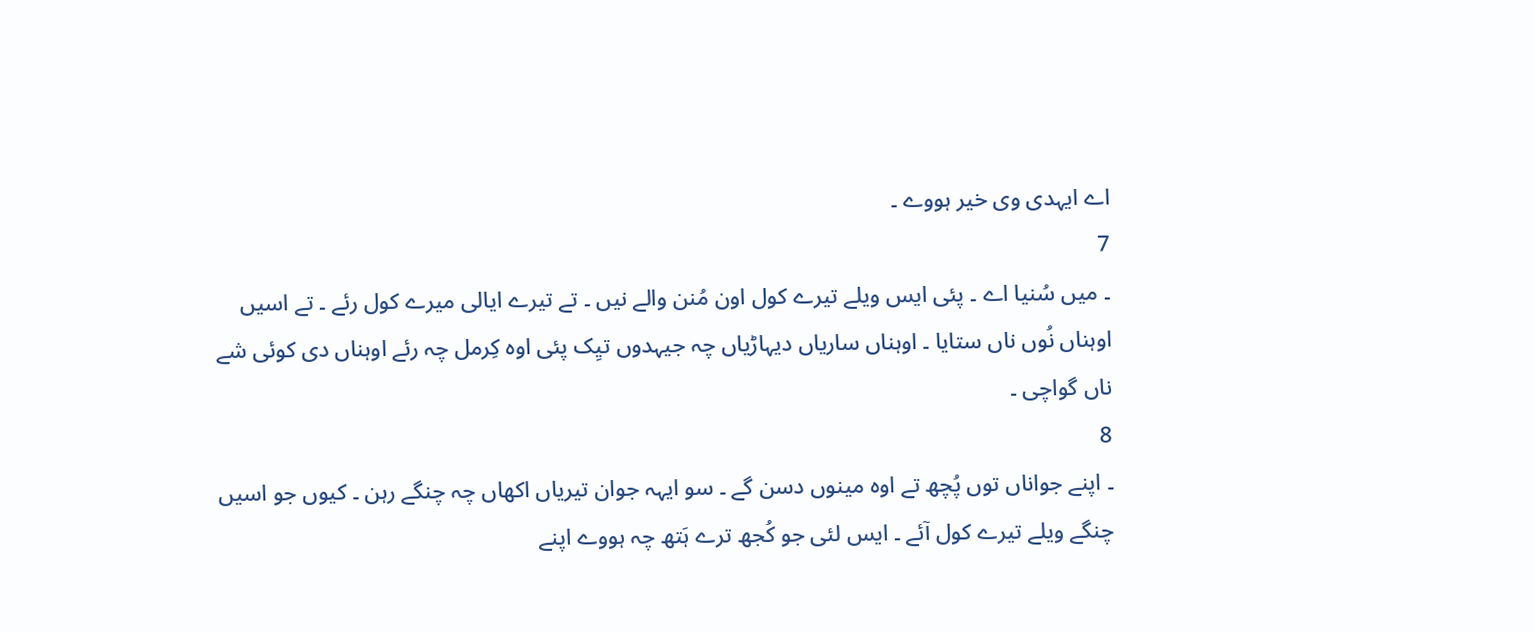اے ایہدی وی خیر ہووے ۔
7
۔ میں سُنیا اے ۔ پئی ایس ویلے تیرے کول اون مُنن والے نیں ۔ تے تیرے ایالی میرے کول رئے ۔ تے اسیں اوہناں نُوں ناں ستایا ۔ اوہناں ساریاں دیہاڑیاں چہ جیہدوں تیِک پئی اوہ کِرمل چہ رئے اوہناں دی کوئی شے ناں گواچی ۔
8
۔ اپنے جواناں توں پُچھ تے اوہ مینوں دسن گے ۔ سو ایہہ جوان تیریاں اکھاں چہ چنگے رہن ۔ کیوں جو اسیں چنگے ویلے تیرے کول آئے ۔ ایس لئی جو کُجھ ترے ہَتھ چہ ہووے اپنے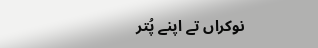نوکراں تے اپنے پُتر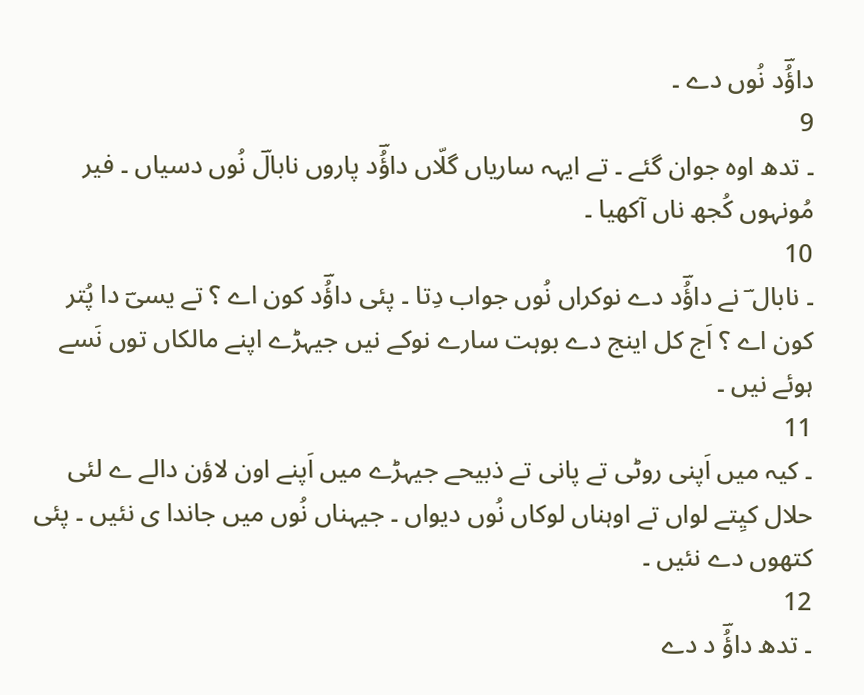داؤُؔد نُوں دے ۔
9
۔ تدھ اوہ جوان گئے ۔ تے ایہہ ساریاں گلّاں داؤُؔد پاروں نابالؔ نُوں دسیاں ۔ فیر مُونہوں کُجھ ناں آکھیا ۔
10
۔ نابال ؔ نے داؤُؔد دے نوکراں نُوں جواب دِتا ۔ پئی داؤُؔد کون اے ؟ تے یسیؔ دا پُتر کون اے ؟ اَج کل اینج دے بوہت سارے نوکے نیں جیہڑے اپنے مالکاں توں نَسے ہوئے نیں ۔
11
۔ کیہ میں اَپنی روٹی تے پانی تے ذبیحے جیہڑے میں اَپنے اون لاؤن دالے ے لئی حلال کیِتے لواں تے اوہناں لوکاں نُوں دیواں ۔ جیہناں نُوں میں جاندا ی نئیں ۔ پئی کتھوں دے نئیں ۔
12
۔ تدھ داؤُؔ د دے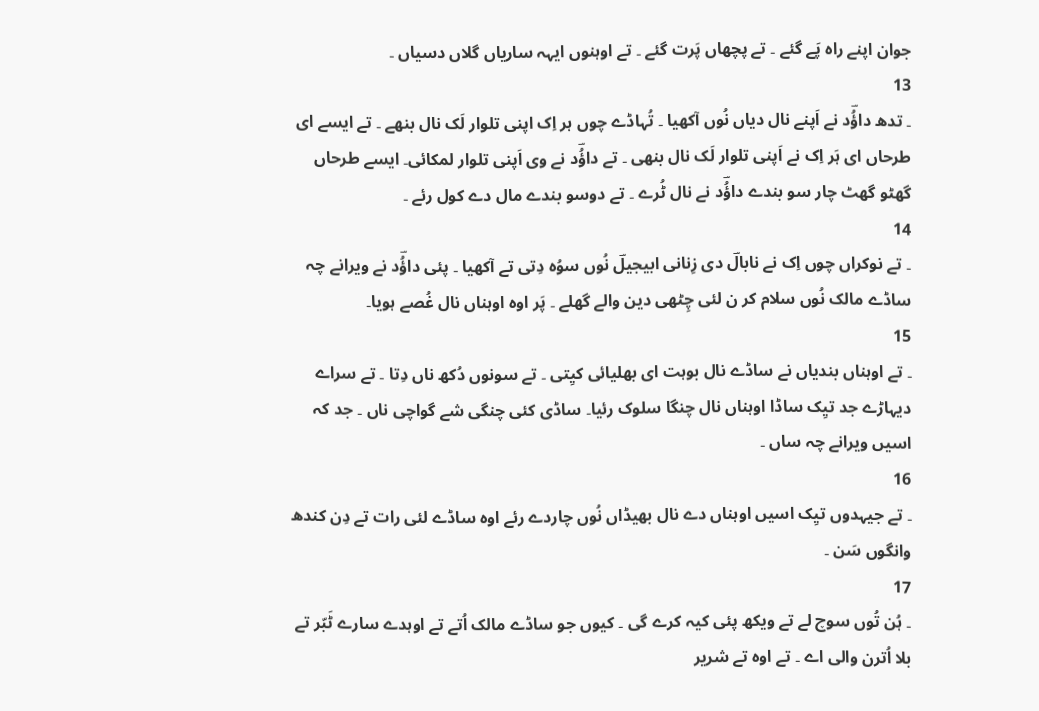جوان اپنے راہ پَے گئے ۔ تے پچھاں پَرت گئے ۔ تے اوہنوں ایہہ ساریاں گلاں دسیاں ۔
13
۔ تدھ داؤُؔد نے اَپنے نال دیاں نُوں آکھیا ۔ تُہاڈے چوں ہر اِک اپنی تلوار لَک نال بنھے ۔ تے ایسے ای طرحاں ای ہَر اِک نے اَپنی تلوار لَک نال بنھی ۔ تے داؤُؔد نے وی اَپنی تلوار لمکائی۔ ایسے طرحاں گھٹو گھٹ چار سو بندے داؤُؔد نے نال ٹُرے ۔ تے دوسو بندے مال دے کول رئے ۔
14
۔ تے نوکراں چوں اِک نے نابالؔ دی زِنانی ابیجیلؔ نُوں سوُہ دِتی تے آکھیا ۔ پئی داؤُؔد نے ویرانے چہ ساڈے مالک نُوں سلام کر ن لئی چِٹھی دین والے گھلے ۔ پَر اوہ اوہناں نال غُصے ہویا۔
15
۔ تے اوہناں بندیاں نے ساڈے نال بوہت ای بھلیائی کیِتی ۔ تے سونوں دُکھ ناں دِتا ۔ تے سراے دیہاڑے جد تیِک ساڈا اوہناں نال چنگا سلوک رئیا۔ ساڈی کئی چنگی شے گواچی ناں ۔ جد کہ اسیں ویرانے چہ ساں ۔
16
۔ تے جیہدوں تیِک اسیں اوہناں دے نال بھیڈاں نُوں چاردے رئے اوہ ساڈے لئی رات تے دِن کندھ وانگوں سَن ۔
17
۔ ہُن تُوں سوچ لے تے ویکھ پئی کیہ کرے گی ۔ کیوں جو ساڈے مالک اُتے تے اوہدے سارے ٹَبّر تے بلا اُترن والی اے ۔ تے اوہ تے شریر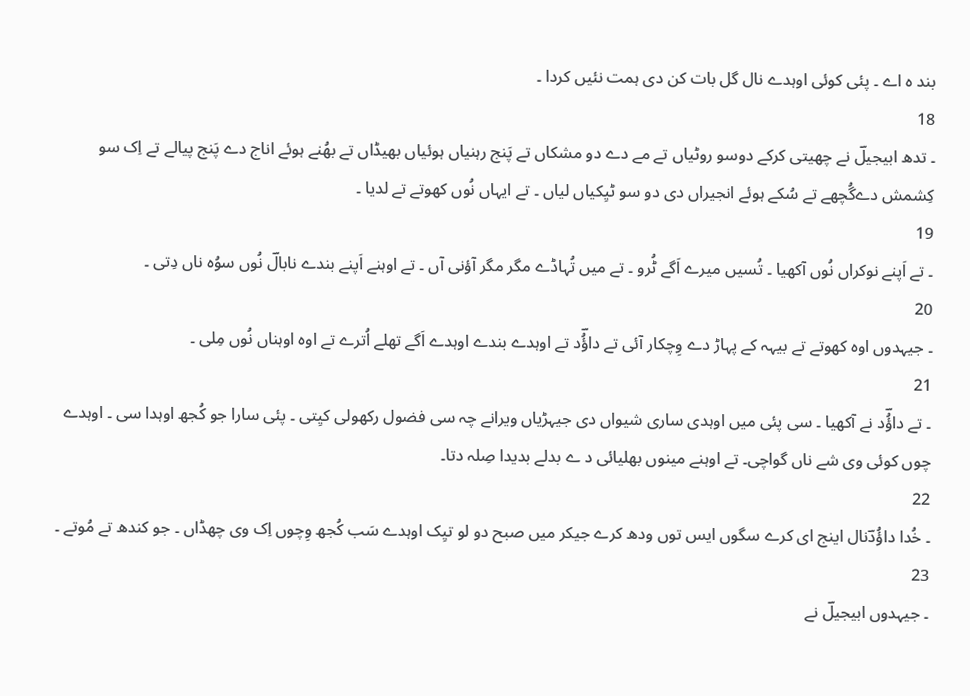بند ہ اے ۔ پئی کوئی اوہدے نال گل بات کن دی ہمت نئیں کردا ۔
18
۔ تدھ ابیجیلؔ نے چھیتی کرکے دوسو روٹیاں تے مے دے دو مشکاں تے پَنج رہنیاں ہوئیاں بھیڈاں تے بھُنے ہوئے اناج دے پَنج پیالے تے اِک سو کِشمش دےگُچھے تے سُکے ہوئے انجیراں دی دو سو ٹیِکیاں لیاں ۔ تے ایہاں نُوں کھوتے تے لدیا ۔
19
۔ تے اَپنے نوکراں نُوں آکھیا ۔ تُسیں میرے اَگے ٹُرو ۔ تے میں تُہاڈے مگر مگر آؤنی آں ۔ تے اوہنے اَپنے بندے نابالؔ نُوں سوُہ ناں دِتی ۔
20
۔ جیہدوں اوہ کھوتے تے بیہہ کے پہاڑ دے وِچکار آئی تے داؤُؔد تے اوہدے بندے اوہدے اَگے تھلے اُترے تے اوہ اوہناں نُوں مِلی ۔
21
۔ تے داؤُؔد نے آکھیا ۔ سی پئی میں اوہدی ساری شیواں دی جیہڑیاں ویرانے چہ سی فضول رکھولی کیِتی ۔ پئی سارا جو کُجھ اوہدا سی ۔ اوہدے چوں کوئی وی شے ناں گواچی۔ تے اوہنے مینوں بھلیائی د ے بدلے بدیدا صِلہ دتا۔
22
۔ خُدا داؤُدؔنال اینج ای کرے سگوں ایس توں ودھ کرے جیکر میں صبح دو لو تیِک اوہدے سَب کُجھ وِچوں اِک وی چھڈاں ۔ جو کندھ تے مُوتے ۔
23
۔ جیہدوں ابیجیلؔ نے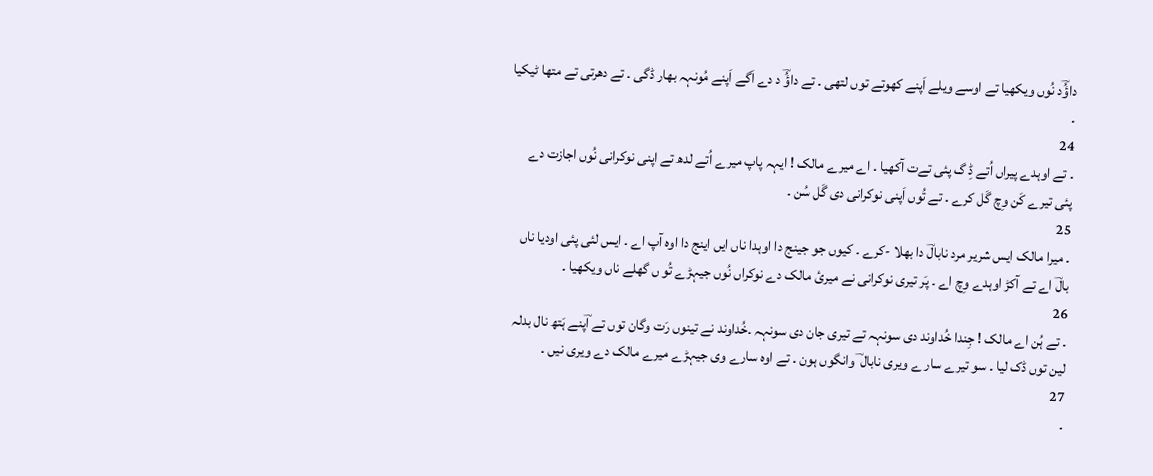داؤُؔد نُوں ویکھیا تے اوسے ویلے اَپنے کھوتے توں لتھی ۔ تے داؤُؔ د دے اَگے اَپنے مُونہہ بھار ڈگی ۔ تے دھرتی تے متھا ٹیکیا ۔
24
۔ تے اوہدے پیراں اُتے ڈِ گ پئی تےت آکھیا ۔ اے میرے مالک ! ایہہ پاپ میرے اُتے لدھ تے اپنی نوکرانی نُوں اجازت دے پئی تیرے کَن وِچ گَل کرے ۔ تے تُوں اَپنی نوکرانی دی گَل سُن ۔
25
۔ میرا مالک ایس شریر مرد نابالؔ دا بھلا -کرے ۔ کیوں جو جینج دا اوہدا ناں ایں اینج دا اوہ آپ اے ۔ ایس لئی پئی اودیا ناں بالؔ اے تے آکڑ اوہدے وِچ اے ۔ پَر تیری نوکرانی نے میرئ مالک دے نوکراں نُوں جیہڑے تُو ں گھلے ناں ویکھیا ۔
26
۔ تے ہُن اے مالک ! جِندا خُداوند دی سونہہ تے تیری جان دی سونہہ ۔خُداوند نے تینوں رَت وگان توں تے اؔپنے ہَتھ نال بدلہ لین توں ڈک لیا ۔ سو تیرے سار ے ویری نابال ؔ وانگوں ہون ۔ تے اوہ سارے وی جیہڑے میرے مالک دے ویری نیں ۔
27
۔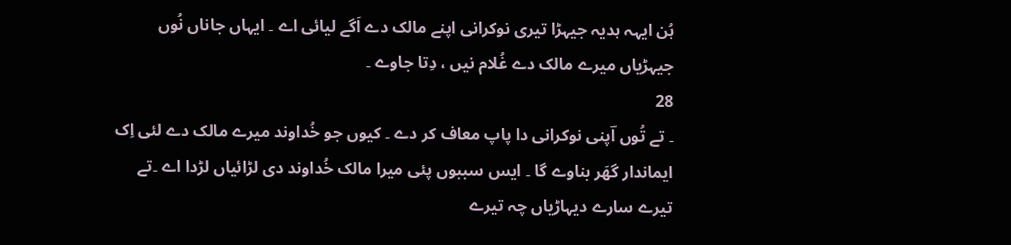ہُن ایہہ ہدیہ جیہڑا تیری نوکرانی اپنے مالک دے اَگے لیائی اے ۔ ایہاں جاناں نُوں جیہڑیاں میرے مالک دے غُلام نیں ، دِتا جاوے ۔
28
۔ تے تُوں اؔپنی نوکرانی دا پاپ معاف کر دے ۔ کیوں جو خُداوند میرے مالک دے لئی اِک ایماندار گھَر بناوے گا ۔ ایس سببوں پئی میرا مالک خُداوند دی لڑائیاں لڑدا اے ۔تے تیرے سارے دیہاڑیاں چہ تیرے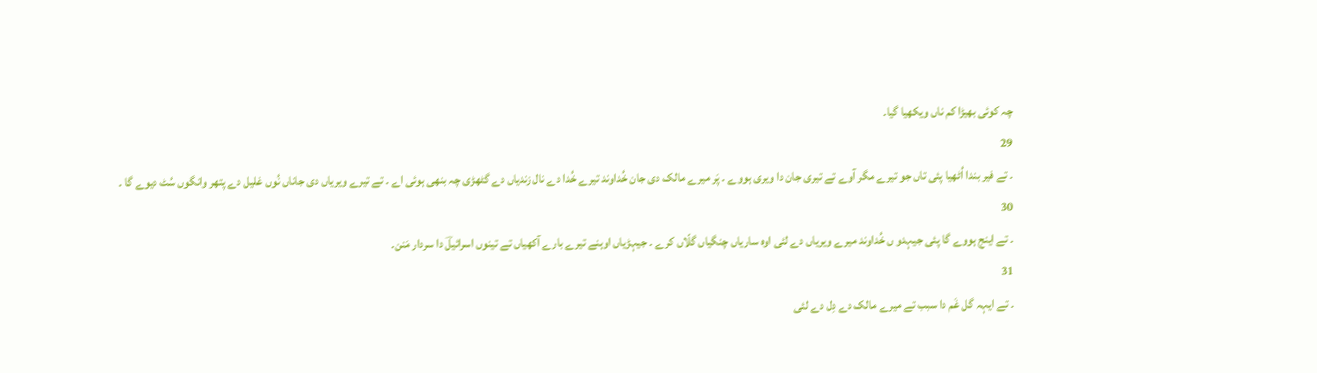چہ کوئی بھیڑا کم ناں ویکھیا گیا۔
29
۔ تے فیر بندا اُٹھیا پئی تاں جو تیرے مگر آوے تے تیری جان دا ویری ہووے ۔ پَر میرے مالک دی جان خُداوند تیرے خُدا دے نال زندیاں دے گٹھڑی چہ بنھی ہوئی اے ۔ تے تیرے ویریاں دی جاناں نُوں غلیل دے پتھر وانگوں سُٹ دیوے گا ۔
30
۔ تے اینج ہووے گا پئی جیہدو ں خُداوند میرے ویریاں دے لئی اوہ ساریاں چنگیاں گلّاں کرے ۔ جیہڑیاں اوہنے تیرے بارے آکھیاں تے تینوں اسرائیلؔ دا سردار مَنن۔
31
۔ تے ایہہ گل غَم دا سبب تے میرے مالک دے دِل دے لئی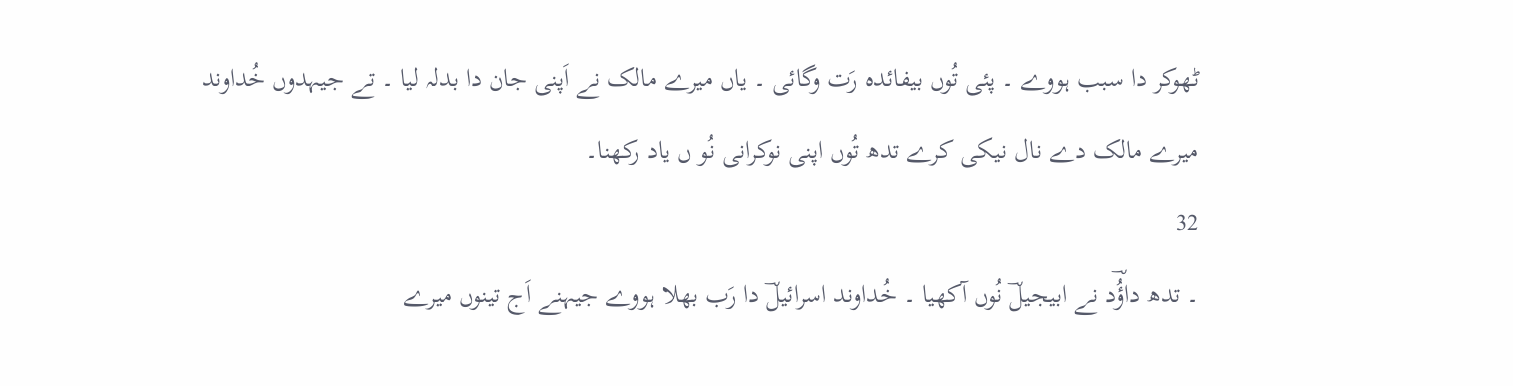ٹھوکر دا سبب ہووے ۔ پئی تُوں بیفائدہ رَت وگائی ۔ یاں میرے مالک نے اَپنی جان دا بدلہ لیا ۔ تے جیہدوں خُداوند میرے مالک دے نال نیکی کرے تدھ تُوں اپنی نوکرانی نُو ں یاد رکھنا۔
32
۔ تدھ داؤُؔد نے ابیجیلؔ نُوں آکھیا ۔ خُداوند اسرائیلؔ دا رَب بھلا ہووے جیہنے اَج تینوں میرے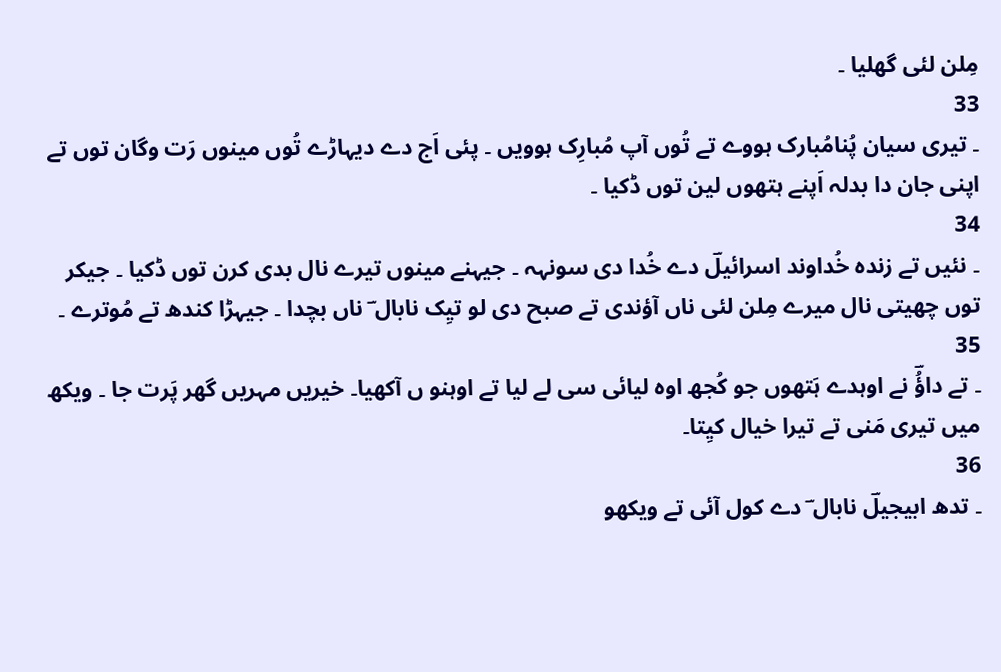مِلن لئی گھلیا ۔
33
۔ تیری سیان پُنامُبارک ہووے تے تُوں آپ مُبارِک ہوویں ۔ پئی اَج دے دیہاڑے تُوں مینوں رَت وگان توں تے اپنی جان دا بدلہ اَپنے ہتھوں لین توں ڈکیا ۔
34
۔ نئیں تے زندہ خُداوند اسرائیلؔ دے خُدا دی سونہہ ۔ جیہنے مینوں تیرے نال بدی کرن توں ڈکیا ۔ جیکر توں چھیتی نال میرے مِلن لئی ناں آؤندی تے صبح دی لو تیِک نابال ؔ ناں بچدا ۔ جیہڑا کندھ تے مُوترے ۔
35
۔ تے داؤُؔ نے اوہدے ہَتھوں جو کُجھ اوہ لیائی سی لے لیا تے اوہنو ں آکھیا۔ خیریں مہریں گھر پَرت جا ۔ ویکھ میں تیری مَنی تے تیرا خیال کیِتا۔
36
۔ تدھ ابیجیلؔ نابال ؔ دے کول آئی تے ویکھو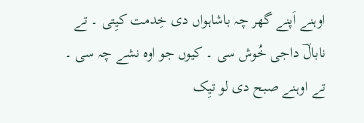اوہنے اَپنے گھر چہ باشاہواں دی خِدمت کیِتی ۔ تے نابالؔ داجی خُوش سی ۔ کیوں جو اوہ نشے چہ سی ۔ تے اوہنے صبح دی لو تیِک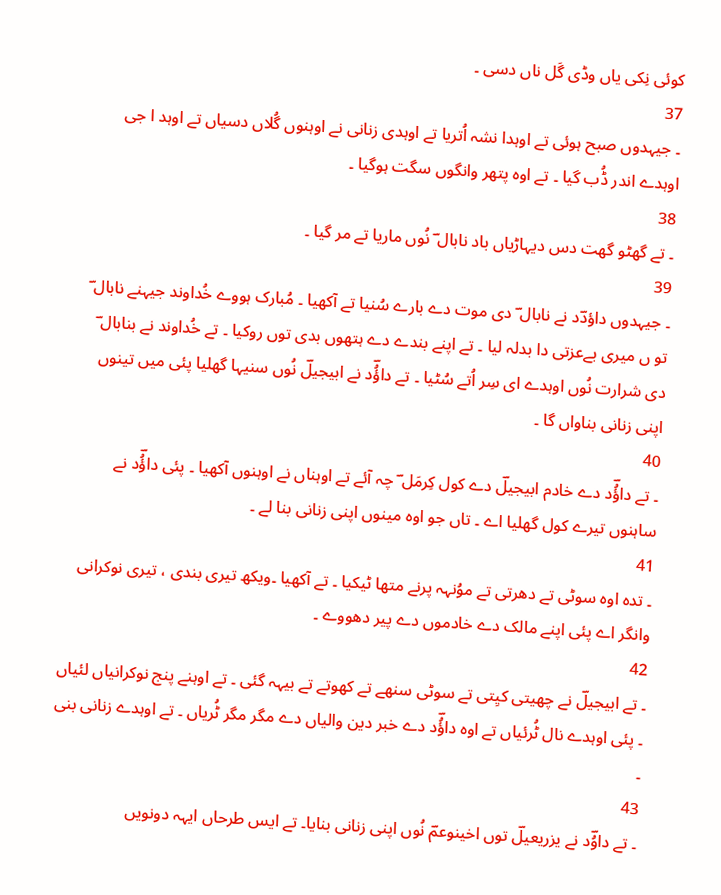کوئی نِکی یاں وڈی گَل ناں دسی ۔
37
۔ جیہدوں صبح ہوئی تے اوہدا نشہ اُتریا تے اوہدی زنانی نے اوہنوں گُلاں دسیاں تے اوہد ا جی اوہدے اندر ڈُب گیا ۔ تے اوہ پتھر وانگوں سگت ہوگیا ۔
38
۔ تے گھٹو گھت دس دیہاڑیاں باد نابال ؔ نُوں ماریا تے مر گیا ۔
39
۔ جیہدوں داؤدؔد نے نابال ؔ دی موت دے بارے سُنیا تے آکھیا ۔ مُبارک ہووے خُداوند جیہنے نابال ؔ تو ں میری بےعزتی دا بدلہ لیا ۔ تے اپنے بندے دے ہتھوں بدی توں روکیا ۔ تے خُداوند نے بنابال ؔ دی شرارت نُوں اوہدے ای سِر اُتے سُٹیا ۔ تے داؤُؔد نے ابیجیلؔ نُوں سنیہا گھلیا پئی میں تینوں اپنی زنانی بناواں گا ۔
40
۔ تے داؤُؔد دے خادم ابیجیلؔ دے کول کِرمَل ؔ چہ آئے تے اوہناں نے اوہنوں آکھیا ۔ پئی داؤُؔد نے ساہنوں تیرے کول گھلیا اے ۔ تاں جو اوہ مینوں اپنی زنانی بنا لے ۔
41
۔ تدہ اوہ سوٹی تے دھرتی تے موُنہہ پرنے متھا ٹیکیا ۔ تے آکھیا ۔ویکھ تیری بندی ، تیری نوکرانی وانگر اے پئی اپنے مالک دے خادموں دے پیر دھووے ۔
42
۔ تے ابیجیلؔ نے چھیتی کیِتی تے سوٹی سنھے تے کھوتے تے بیہہ گئی ۔ تے اوہنے پنج نوکرانیاں لئیاں ۔ پئی اوہدے نال ٹُرئیاں تے اوہ داؤُؔد دے خبر دین والیاں دے مگر مگر ٹُریاں ۔ تے اوہدے زنانی بنی ۔
43
۔ تے داوُؔد نے یزریعیلؔ توں اخینوعمؔ نُوں اپنی زنانی بنایا۔ تے ایس طرحاں ایہہ دونویں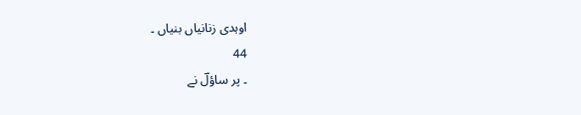اوہدی زنانیاں بنیاں ۔
44
۔ پر ساؤلؔ نے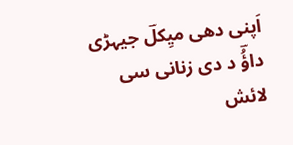اَپنی دھی میِکلؔ جیہڑی داؤُؔ د دی زنانی سی لائش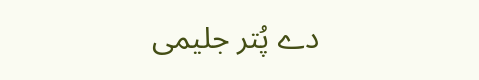دے پُتر جلیمی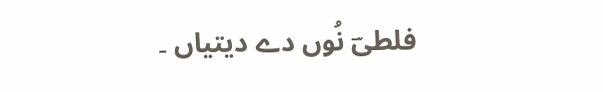فلطیؔ نُوں دے دیتیاں ۔